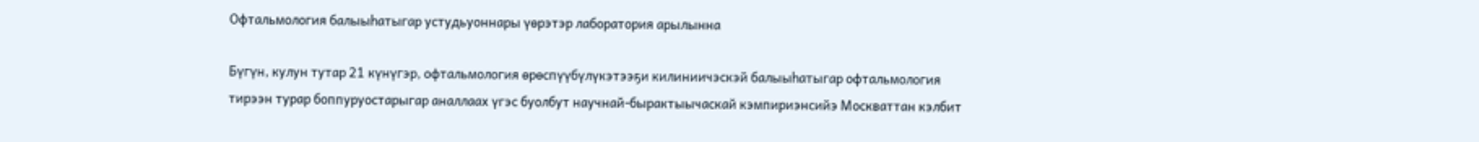Офтальмология балыыһатыгар устудьуоннары үөрэтэр лаборатория арылынна

Бүгүн, кулун тутар 21 күнүгэр, офтальмология өрөспүүбүлүкэтээҕи килиниичэскэй балыыһатыгар офтальмология тирээн турар боппуруостарыгар аналлаах үгэс буолбут научнай-бырактыычаскай кэмпириэнсийэ Москваттан кэлбит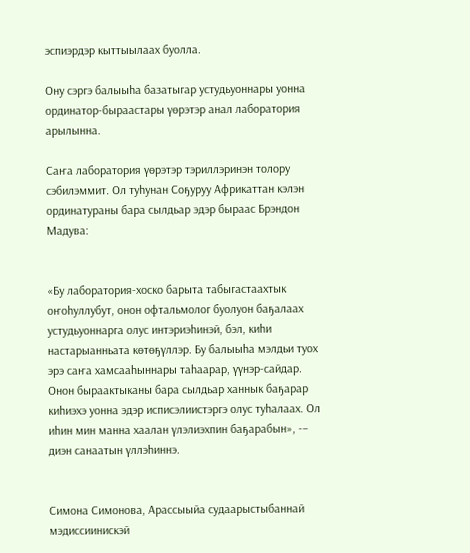эспиэрдэр кыттыылаах буолла.

Ону сэргэ балыыһа базатыгар устудьуоннары уонна  ординатор-быраастары үөрэтэр анал лаборатория арылынна.

Саҥа лаборатория үөрэтэр тэриллэринэн толору сэбилэммит. Ол туһунан Соҕуруу Африкаттан кэлэн ординатураны бара сылдьар эдэр быраас Брэндон Мадува:


«Бу лаборатория-хоско барыта табыгастаахтык оҥоһуллубут, онон офтальмолог буолуон баҕалаах устудьуоннарга олус интэриэһинэй, бэл, киһи настарыанньата көтөҕүллэр. Бу балыыһа мэлдьи туох эрэ саҥа хамсааһыннары таһаарар, үүнэр-сайдар. Онон быраактыканы бара сылдьар ханнык баҕарар киһиэхэ уонна эдэр исписэлиистэргэ олус туһалаах. Ол иһин мин манна хаалан үлэлиэхпин баҕарабын», -– диэн санаатын үллэһиннэ.


Симона Симонова, Арассыыйа судаарыстыбаннай мэдиссиинискэй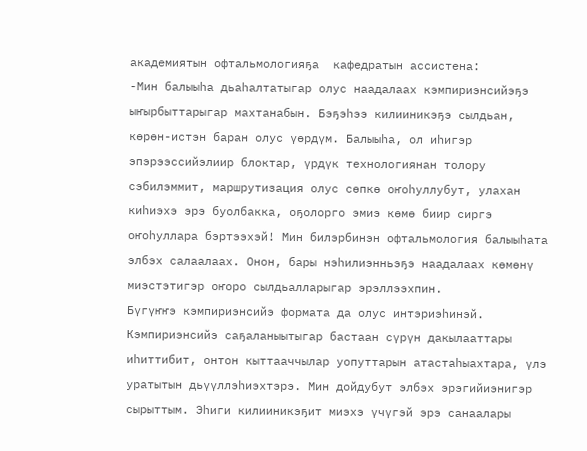академиятын офтальмологияҕа  кафедратын ассистена:
-Мин балыыһа дьаһалтатыгар олус наадалаах кэмпириэнсийэҕэ ыҥырбыттарыгар махтанабын. Бэҕэһээ килииникэҕэ сылдьан, көрөн-истэн баран олус үөрдүм. Балыыһа, ол иһигэр эпэрээссийэлиир блоктар, үрдүк технологиянан толору сэбилэммит, маршрутизация олус сөпкө оҥоһуллубут, улахан киһиэхэ эрэ буолбакка, оҕолорго эмиэ көмө биир сиргэ оҥоһуллара бэртээхэй! Мин билэрбинэн офтальмология балыыһата элбэх салаалаах. Онон, бары нэһилиэнньэҕэ наадалаах көмөнү миэстэтигэр оҥоро сылдьалларыгар эрэллээхпин.
Бүгүҥҥэ кэмпириэнсийэ формата да олус интэриэһинэй. Кэмпириэнсийэ саҕаланыытыгар бастаан сүрүн дакылааттары иһиттибит, онтон кыттааччылар уопуттарын атастаһыахтара, үлэ уратытын дьүүллэһиэхтэрэ. Мин дойдубут элбэх эрэгийиэнигэр сырыттым. Эһиги килииникэҕит миэхэ үчүгэй эрэ санаалары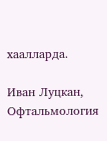хаалларда.

Иван Луцкан, Офтальмология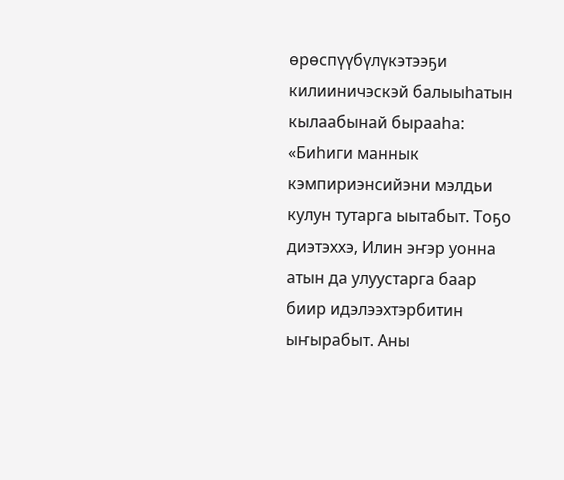өрөспүүбүлүкэтээҕи килииничэскэй балыыһатын кылаабынай бырааһа:
«Биһиги маннык кэмпириэнсийэни мэлдьи кулун тутарга ыытабыт. Тоҕо диэтэххэ, Илин эҥэр уонна атын да улуустарга баар биир идэлээхтэрбитин ыҥырабыт. Аны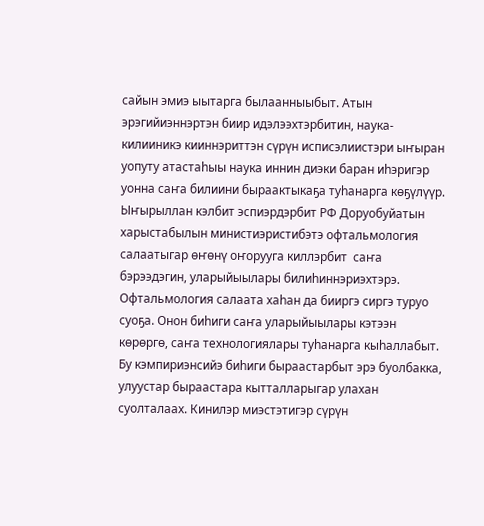сайын эмиэ ыытарга былаанныыбыт. Атын эрэгийиэннэртэн биир идэлээхтэрбитин, наука-килииникэ кииннэриттэн сүрүн исписэлиистэри ыҥыран уопуту атастаһыы наука иннин диэки баран иһэригэр уонна саҥа билиини быраактыкаҕа туһанарга көҕүлүүр. Ыҥырыллан кэлбит эспиэрдэрбит РФ Доруобуйатын харыстабылын министиэристибэтэ офтальмология салаатыгар өҥөнү оҥорууга киллэрбит  саҥа бэрээдэгин, уларыйыылары билиһиннэриэхтэрэ.
Офтальмология салаата хаһан да бииргэ сиргэ туруо суоҕа. Онон биһиги саҥа уларыйыылары кэтээн көрөргө, саҥа технологиялары туһанарга кыһаллабыт. Бу кэмпириэнсийэ биһиги быраастарбыт эрэ буолбакка, улуустар быраастара кытталларыгар улахан суолталаах. Кинилэр миэстэтигэр сүрүн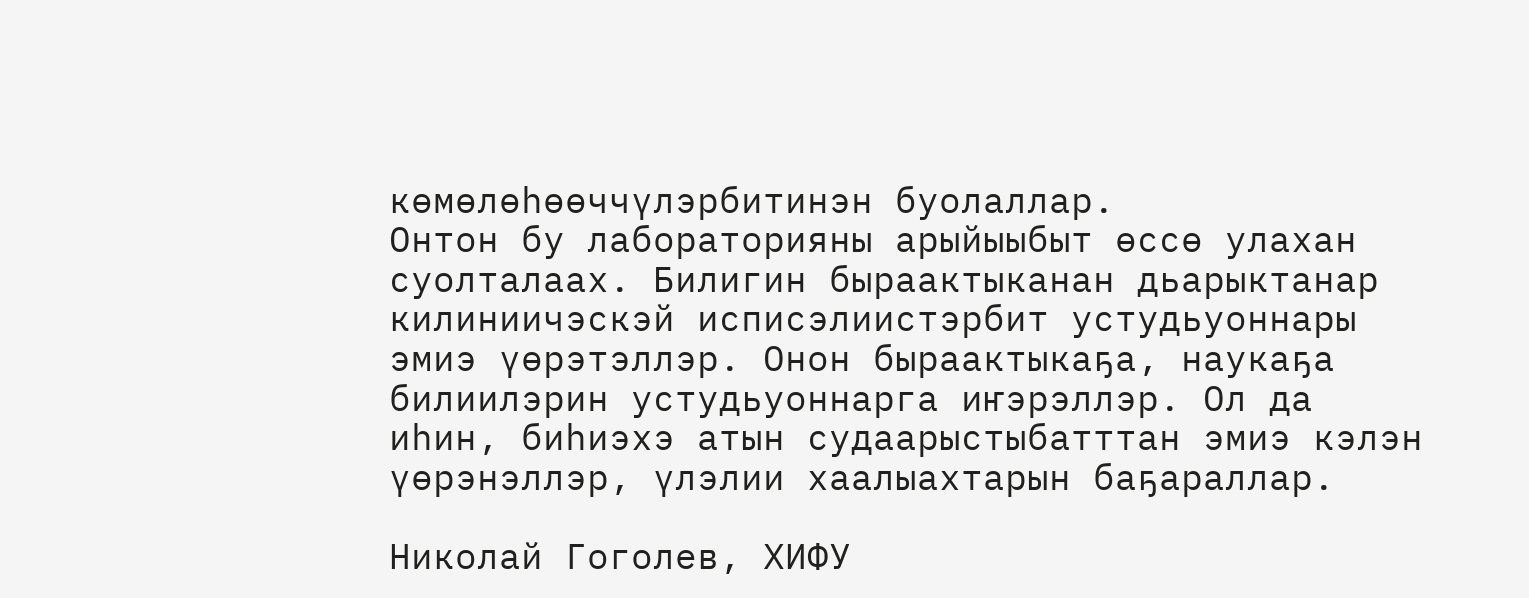көмөлөһөөччүлэрбитинэн буолаллар.
Онтон бу лабораторияны арыйыыбыт өссө улахан суолталаах. Билигин быраактыканан дьарыктанар килиниичэскэй исписэлиистэрбит устудьуоннары эмиэ үөрэтэллэр. Онон быраактыкаҕа, наукаҕа билиилэрин устудьуоннарга иҥэрэллэр. Ол да иһин, биһиэхэ атын судаарыстыбатттан эмиэ кэлэн үөрэнэллэр, үлэлии хаалыахтарын баҕараллар.

Николай Гоголев, ХИФУ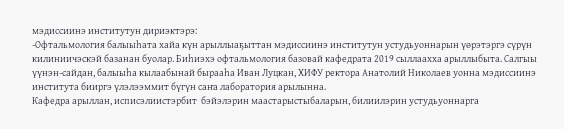мэдиссиинэ институтун дириэктэрэ:
-Офтальмология балыыһата хайа күн арыллыаҕыттан мэдиссиинэ институтун устудьуоннарын үөрэтэргэ сүрүн килиниичэскэй базанан буолар. Биһиэхэ офтальмология базовай кафедрата 2019 сыллаахха арыллыбыта. Салгыы үүнэн-сайдан, балыыһа кылаабынай бырааһа Иван Луцкан, ХИФУ ректора Анатолий Николаев уонна мэдиссиинэ института бииргэ үлэлээммит бүгүн саҥа лаборатория арылынна.
Кафедра арыллан, исписэлиистэрбит  бэйэлэрин маастарыстыбаларын, билиилэрин устудьуоннарга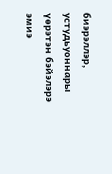биэрэллэр, устудьуоннары үөрэтэн бэйэлэрэ эмиэ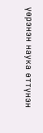үөрэнэн наука өттүнэн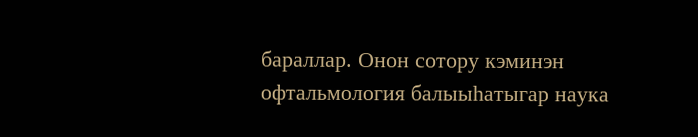бараллар. Онон сотору кэминэн офтальмология балыыһатыгар наука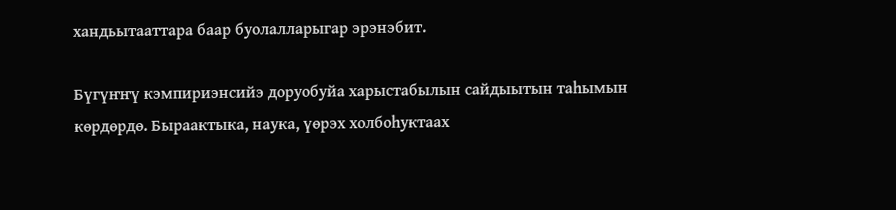хандьытааттара баар буолалларыгар эрэнэбит.

Бүгүҥҥү кэмпириэнсийэ доруобуйа харыстабылын сайдыытын таһымын көрдөрдө. Быраактыка, наука, үөрэх холбоһуктаах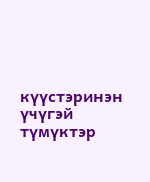күүстэринэн үчүгэй түмүктэр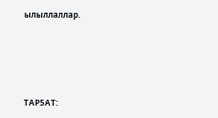ылыллаллар.





ТАР5АТ: